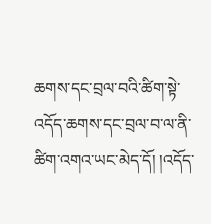ཆགས་དང་བྲལ་བའི་ཚིག་སྟེ་འདོད་ཆགས་དང་བྲལ་བ་ལ་ནི་ཚིག་འགའ་ཡང་མེད་དོ། །འདོད་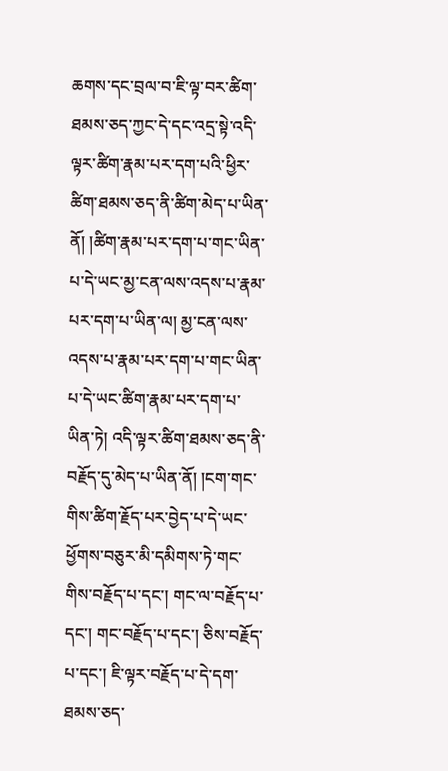ཆགས་དང་བྲལ་བ་ཇི་ལྟ་བར་ཚིག་ཐམས་ཅད་ཀྱང་དེ་དང་འདྲ་སྟེ་འདི་ལྟར་ཚིག་རྣམ་པར་དག་པའི་ཕྱིར་ཚིག་ཐམས་ཅད་ནི་ཚིག་མེད་པ་ཡིན་ནོ། །ཚིག་རྣམ་པར་དག་པ་གང་ཡིན་པ་དེ་ཡང་མྱ་ངན་ལས་འདས་པ་རྣམ་པར་དག་པ་ཡིན་ལ། མྱ་ངན་ལས་འདས་པ་རྣམ་པར་དག་པ་གང་ཡིན་པ་དེ་ཡང་ཚིག་རྣམ་པར་དག་པ་ཡིན་ཏེ། འདི་ལྟར་ཚིག་ཐམས་ཅད་ནི་བརྗོད་དུ་མེད་པ་ཡིན་ནོ། །ངག་གང་གིས་ཚིག་རྗོད་པར་བྱེད་པ་དེ་ཡང་ཕྱོགས་བཅུར་མི་དམིགས་ཏེ་གང་གིས་བརྗོད་པ་དང་། གང་ལ་བརྗོད་པ་དང་། གང་བརྗོད་པ་དང་། ཅིས་བརྗོད་པ་དང་། ཇི་ལྟར་བརྗོད་པ་དེ་དག་ཐམས་ཅད་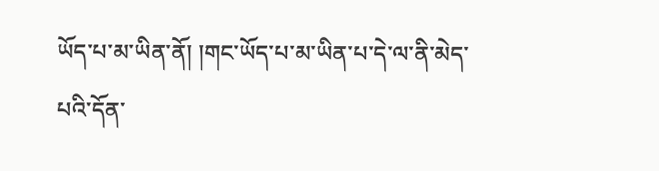ཡོད་པ་མ་ཡིན་ནོ། །གང་ཡོད་པ་མ་ཡིན་པ་དེ་ལ་ནི་མེད་པའི་དོན་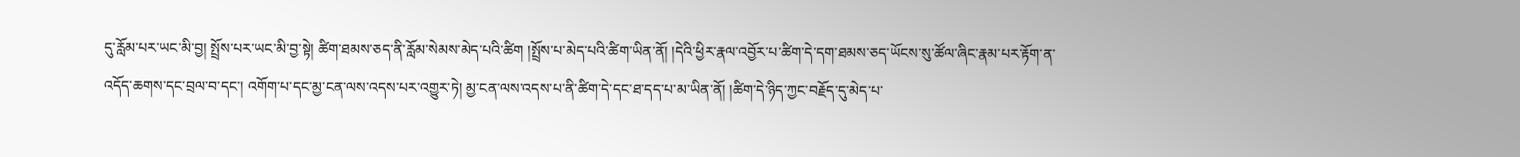དུ་རློམ་པར་ཡང་མི་བྱ། སྤྲོས་པར་ཡང་མི་བྱ་སྟེ། ཚིག་ཐམས་ཅད་ནི་རློམ་སེམས་མེད་པའི་ཚིག །སྤྲོས་པ་མེད་པའི་ཚིག་ཡིན་ནོ། །དེའི་ཕྱིར་རྣལ་འབྱོར་པ་ཚིག་དེ་དག་ཐམས་ཅད་ཡོངས་སུ་ཚོལ་ཞིང་རྣམ་པར་རྟོག་ན་འདོད་ཆགས་དང་བྲལ་བ་དང་། འགོག་པ་དང་མྱ་ངན་ལས་འདས་པར་འགྱུར་ཏེ། མྱ་ངན་ལས་འདས་པ་ནི་ཚིག་དེ་དང་ཐ་དད་པ་མ་ཡིན་ནོ། །ཚིག་དེ་ཉིད་ཀྱང་བརྗོད་དུ་མེད་པ་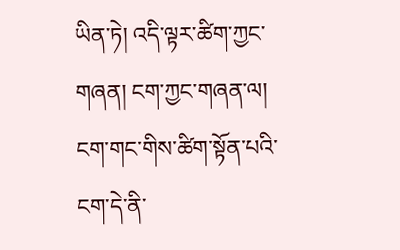ཡིན་ཏེ། འདི་ལྟར་ཚིག་ཀྱང་གཞན། ངག་ཀྱང་གཞན་ལ། ངག་གང་གིས་ཚིག་སྟོན་པའི་ངག་དེ་ནི་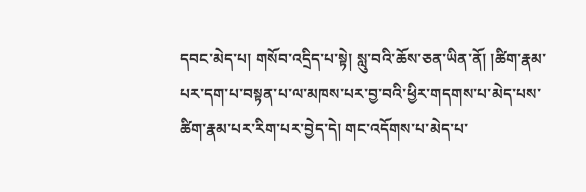དབང་མེད་པ། གསོབ་འདྲིད་པ་སྟེ། སླུ་བའི་ཆོས་ཅན་ཡིན་ནོ། །ཚིག་རྣམ་པར་དག་པ་བསྟན་པ་ལ་མཁས་པར་བྱ་བའི་ཕྱིར་གདགས་པ་མེད་པས་ཚིག་རྣམ་པར་རིག་པར་བྱེད་དེ། གང་འདོགས་པ་མེད་པ་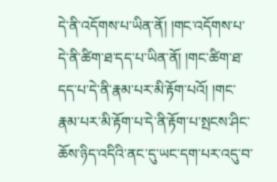དེ་ནི་འདོགས་པ་ཡིན་ནོ། །གང་འདོགས་པ་དེ་ནི་ཚིག་ཐ་དད་པ་ཡིན་ནོ། །གང་ཚིག་ཐ་དད་པ་དེ་ནི་རྣམ་པར་མི་རྟོག་པའོ། །གང་རྣམ་པར་མི་རྟོག་པ་དེ་ནི་རྟོག་པ་སྤངས་ཤིང་ཆོས་ཉིད་འདིའི་ནང་དུ་ཡང་དག་པར་འདུ་བ་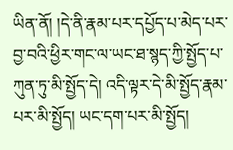ཡིན་ནོ། །དེ་ནི་རྣམ་པར་དཔྱོད་པ་མེད་པར་བྱ་བའི་ཕྱིར་གང་ལ་ཡང་ཐ་སྙད་ཀྱི་སྤྱོད་པ་ཀུན་ཏུ་མི་སྤྱོད་དེ། འདི་ལྟར་དེ་མི་སྤྱོད་རྣམ་པར་མི་སྤྱོད། ཡང་དག་པར་མི་སྤྱོད།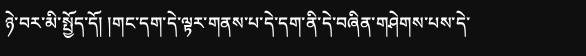ཉེ་བར་མི་སྤྱོད་དོ། །གང་དག་དེ་ལྟར་གནས་པ་དེ་དག་ནི་དེ་བཞིན་གཤེགས་པས་དེ་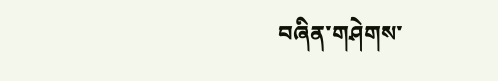བཞིན་གཤེགས་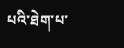པའི་ཐེག་པ་